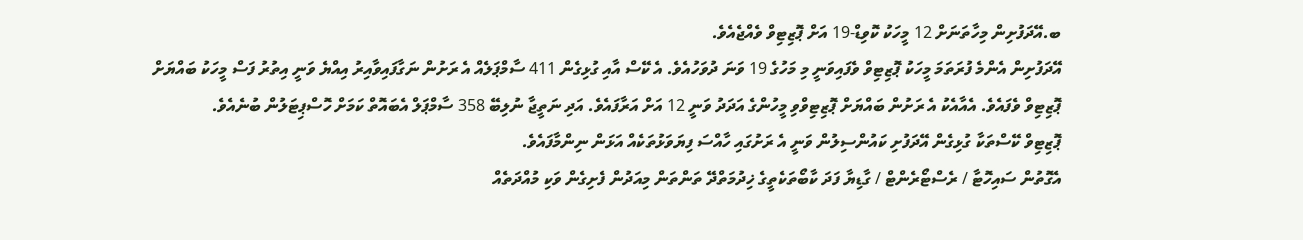ބ.އޭދަފުށިން މިހާތަނަށް 12 މީހަކު ކޮވިޑް-19 އަށް ޕޮޒިޓިވް ވެއްޖެއެވެ.
އޭދަފުށިން އެންމެ ފުރަތަމަ މީހަކު ޕޮޒިޓިވް ވެފައިވަނީ މި މަހުގެ 19 ވަނަ ދުވަހުއެވެ. އެ ކޭސް އާއި ގުޅިގެން 411 ސާމްޕަލެއް އެ ރަށުން ނަގާފައިވާއިރު އިއްޔެ ވަނީ އިތުރު ފަސް މީހަކު ބައްޔަށް ޕޮޒިޓިވް ވެފައެވެ. އެއާއެކު އެ ރަށުން ބައްޔަށް ޕޮޒިޓިވްވި މީހުންގެ އަދަދު ވަނީ 12 އަށް އަރާފައެވެ. އަދި ނަތީޖާ ނުލިބޭ 358 ސާމްޕަލް އެބައޮތް ކަމަށް ހޮސްޕިޓަލުން ބުނެއެވެ.
ޕޮޒިޓިވް ކޭސްތަކާ ގުޅިގެން އޭދަފުށި ކައުންސިލުން ވަނީ އެ ރަށުގައި ހާއްސަ ފިޔަވަޅުތަކެއް އަޅަން ނިންމާފައެވެ.
އެގޮތުން ސައިހޮޓާ / ރެސްޓޯރެންޓް / ގާޑިޔާ ފަދަ ކާބޯތަކެތީގެ ޚިދުމަތްދޭ ތަންތަން މިއަދުން ފެށިގެން ވަކި މުއްދަތެއް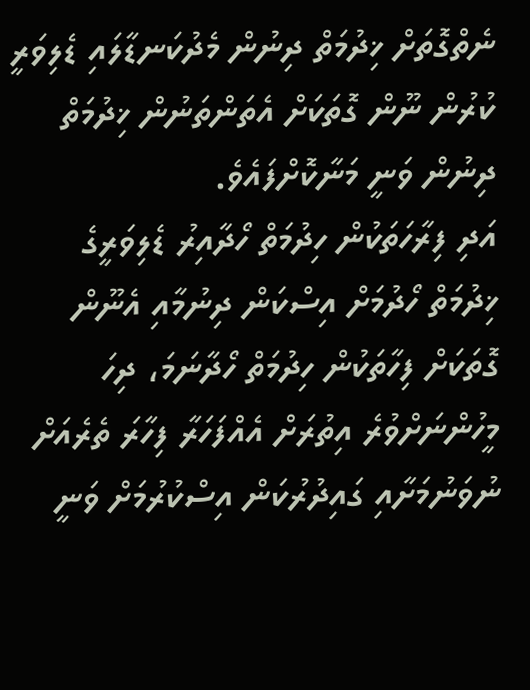ނެތްގޮތަށް ޚިދުމަތް ދިނުން މެދުކަނޑާލައި ޑެލިވަރީ ކުރުން ނޫން ގޮތަކަށް އެތަންތަނުން ޚިދުމަތް ދިނުން ވަނީ މަނާކޮށްފައެވެ.
އަދި ފިރާހަތަކުން ހިދުމަތް ހޯދާއިރު ޑެލިވަރީގެ ޚިދުމަތް ހޯދުމަށް އިސްކަން ދިނުމާއި އެނޫން ގޮތަކަށް ފިހާތަކުން ހިދުމަތް ހޯދާނަމަ، ދިހަ މީހުންނަށްވުރެ އިތުރަށް އެއްފަހަރާ ފިހާރަ ތެރެއަށް ނުވަނުމަށާއި ގައިދުރުކަން އިސްކުރުމަށް ވަނީ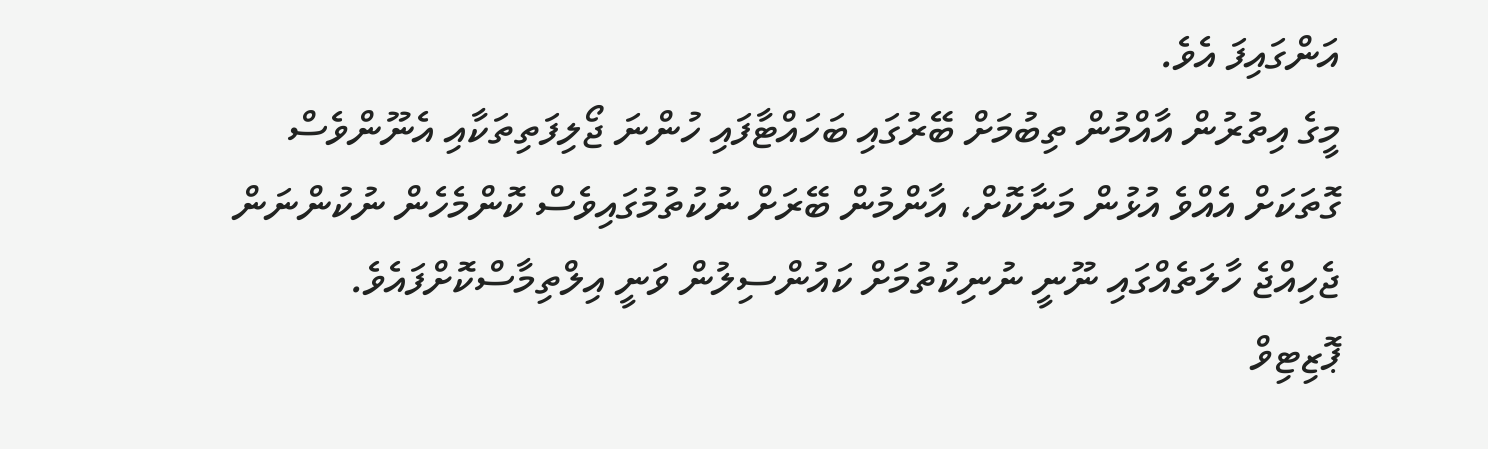އަންގައިފަ އެވެ.
މީގެ އިތުރުން އާއްމުން ތިބުމަށް ބޭރުގައި ބަހައްޓާފައި ހުންނަ ޖޯލިފަތިތަކާއި އެނޫންވެސް ގޮތަކަށް އެއްވެ އުޅުން މަނާކޮށް، އާންމުން ބޭރަށް ނުކުތުމުގައިވެސް ކޮންމެހެން ނުކުންނަން ޖެހިއްޖެ ހާލަތެއްގައި ނޫނީ ނުނިކުތުމަށް ކައުންސިލުން ވަނީ އިލްތިމާސްކޮށްފައެވެ.
ޕޮޒިޓިވް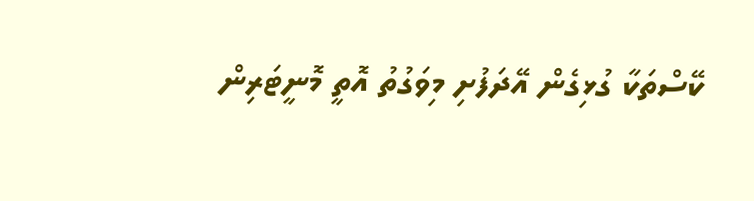ކޭސްތަކާ ގުޅިގެން އޭދަފުށި މިވަގުތު އޮތީ މޮނީޓަރިން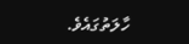ހާލަތުގައެވެ.